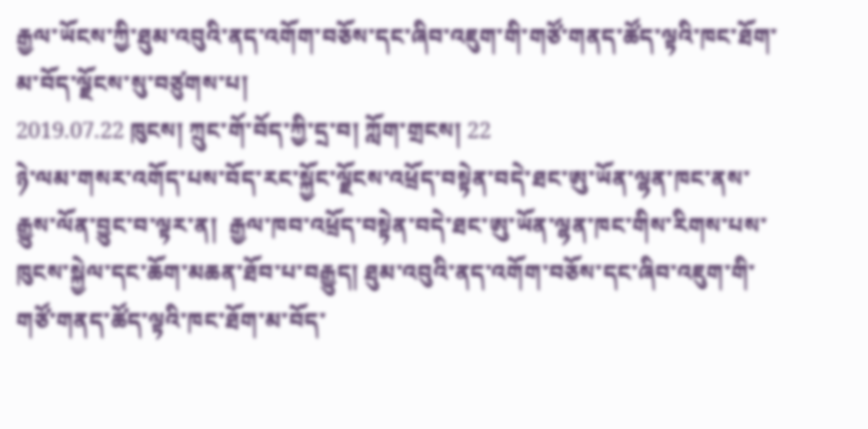རྒྱལ་ཡོངས་ཀྱི་ཐུམ་འབུའི་ནད་འགོག་བཅོས་དང་ཞིབ་འཇུག་གི་གཙོ་གནད་ཚོད་ལྟའི་ཁང་ཐོག་མ་བོད་ལྗོངས་སུ་བཙུགས་པ།
2019.07.22 ཁུངས། ཀྲུང་གོ་བོད་ཀྱི་དྲ་བ། ཀློག་གྲངས། 22
ཉེ་ལམ་གསར་འགོད་པས་བོད་རང་སྐྱོང་ལྗོངས་འཕྲོད་བསྟེན་བདེ་ཐང་ཨུ་ཡོན་ལྷན་ཁང་ནས་རྒྱུས་ལོན་བྱུང་བ་ལྟར་ན།  རྒྱལ་ཁབ་འཕྲོད་བསྟེན་བདེ་ཐང་ཨུ་ཡོན་ལྷན་ཁང་གིས་རིགས་པས་ཁུངས་སྐྱེལ་དང་ཆོག་མཆན་ཐོབ་པ་བརྒྱུད། ཐུམ་འབུའི་ནད་འགོག་བཅོས་དང་ཞིབ་འཇུག་གི་གཙོ་གནད་ཚོད་ལྟའི་ཁང་ཐོག་མ་བོད་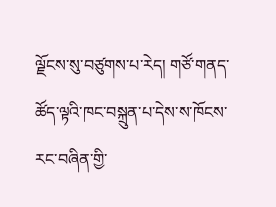ལྗོངས་སུ་བཙུགས་པ་རེད། གཙོ་གནད་ཚོད་ལྟའི་ཁང་བསྐྲུན་པ་དེས་ས་ཁོངས་རང་བཞིན་གྱི་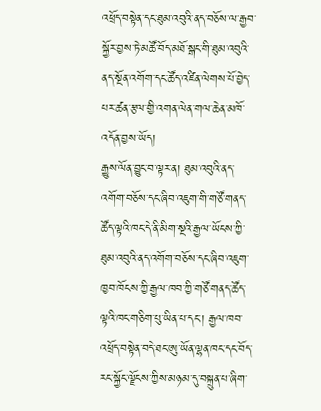འཕྲོད་བསྟེན་དང་ཐུམ་འབུའི་ནད་བཅོས་ལ་རྒྱབ་སྐྱོར་བྱས་ཏེ་མཚོ་བོད་མཐོ་སྒང་གི་ཐུམ་འབུའི་ནད་སྔོན་འགོག་དང་ཚོད་འཛིན་ལེགས་པོ་བྱེད་པར་ཚན་རྩལ་གྱི་འགན་ལེན་གལ་ཆེན་མཁོ་འདོན་བྱས་ཡོད།
རྒྱུས་ལོན་བྱུང་བ་ལྟར་ན། ཐུམ་འབུའི་ནད་འགོག་བཅོས་དང་ཞིབ་འཇུག་གི་གཙོ་གནད་ཚོད་ལྟའི་ཁང་དེ་ནི་མིག་སྔའི་རྒྱལ་ཡོངས་ཀྱི་ཐུམ་འབུའི་ནད་འགོག་བཅོས་དང་ཞིབ་འཇུག་ཁྱབ་ཁོངས་ཀྱི་རྒྱལ་ཁབ་ཀྱི་གཙོ་གནད་ཚོད་ལྟའི་ཁང་གཅིག་པུ་ཡིན་པ་དང་། རྒྱལ་ཁབ་འཕྲོད་བསྟེན་བདེ་ཐང་ཨུ་ཡོན་ལྷན་ཁང་དང་བོད་རང་སྐྱོང་ལྗོངས་ཀྱིས་མཉམ་དུ་བསྐྲུན་པ་ཞིག་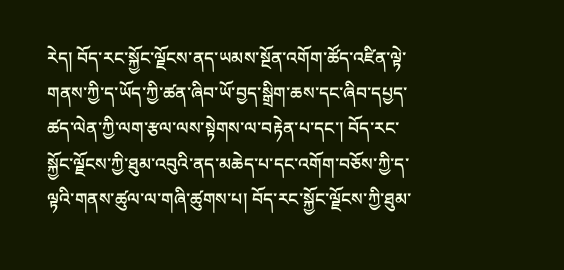རེད། བོད་རང་སྐྱོང་ལྗོངས་ནད་ཡམས་སྔོན་འགོག་ཚོད་འཛིན་ལྟེ་གནས་ཀྱི་ད་ཡོད་ཀྱི་ཚན་ཞིབ་ཡོ་བྱད་སྒྲིག་ཆས་དང་ཞིབ་དཔྱད་ཚད་ལེན་ཀྱི་ལག་རྩལ་ལས་སྟེགས་ལ་བརྟེན་པ་དང་། བོད་རང་སྐྱོང་ལྗོངས་ཀྱི་ཐུམ་འབུའི་ནད་མཆེད་པ་དང་འགོག་བཅོས་ཀྱི་ད་ལྟའི་གནས་ཚུལ་ལ་གཞི་ཚུགས་པ། བོད་རང་སྐྱོང་ལྗོངས་ཀྱི་ཐུམ་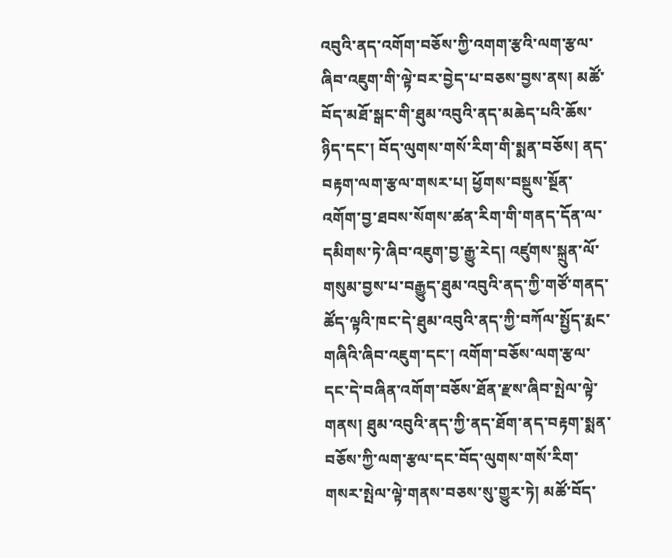འབུའི་ནད་འགོག་བཅོས་ཀྱི་འགག་རྩའི་ལག་རྩལ་ཞིབ་འཇུག་གི་ལྟེ་བར་བྱེད་པ་བཅས་བྱས་ནས། མཚོ་བོད་མཐོ་སྒང་གི་ཐུམ་འབུའི་ནད་མཆེད་པའི་ཆོས་ཉིད་དང་། བོད་ལུགས་གསོ་རིག་གི་སྨན་བཅོས། ནད་བརྟག་ལག་རྩལ་གསར་པ། ཕྱོགས་བསྡུས་སྔོན་འགོག་བྱ་ཐབས་སོགས་ཚན་རིག་གི་གནད་དོན་ལ་དམིགས་ཏེ་ཞིབ་འཇུག་བྱ་རྒྱུ་རེད། འཛུགས་སྐྲུན་ལོ་གསུམ་བྱས་པ་བརྒྱུད་ཐུམ་འབུའི་ནད་ཀྱི་གཙོ་གནད་ཚོད་ལྟའི་ཁང་དེ་ཐུམ་འབུའི་ནད་ཀྱི་བཀོལ་སྤྱོད་རྨང་གཞིའི་ཞིབ་འཇུག་དང་། འགོག་བཅོས་ལག་རྩལ་དང་དེ་བཞིན་འགོག་བཅོས་ཐོན་རྫས་ཞིབ་སྤེལ་ལྟེ་གནས། ཐུམ་འབུའི་ནད་ཀྱི་ནད་ཐོག་ནད་བརྟག་སྨན་བཅོས་ཀྱི་ལག་རྩལ་དང་བོད་ལུགས་གསོ་རིག་གསར་སྤེལ་ལྟེ་གནས་བཅས་སུ་གྱུར་ཏེ། མཚོ་བོད་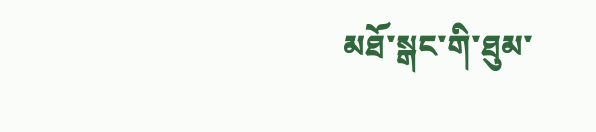མཐོ་སྒང་གི་ཐུམ་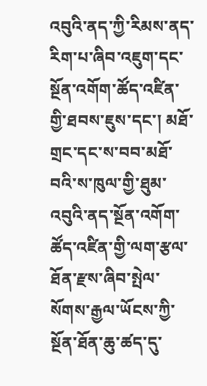འབུའི་ནད་ཀྱི་རིམས་ནད་རིག་པ་ཞིབ་འཇུག་དང་སྔོན་འགོག་ཚོད་འཛིན་གྱི་ཐབས་ཇུས་དང་། མཐོ་གྲང་དང་ས་བབ་མཐོ་བའི་ས་ཁུལ་གྱི་ཐུམ་འབུའི་ནད་སྔོན་འགོག་ཚོད་འཛིན་གྱི་ལག་རྩལ་ཐོན་རྫས་ཞིབ་སྤེལ་སོགས་རྒྱལ་ཡོངས་ཀྱི་སྔོན་ཐོན་ཆུ་ཚད་དུ་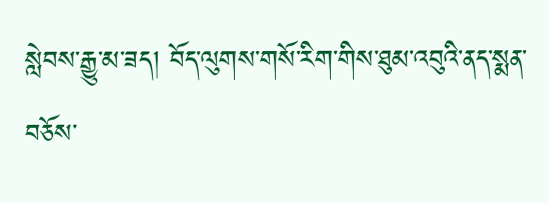སླེབས་རྒྱུ་མ་ཟད། བོད་ལུགས་གསོ་རིག་གིས་ཐུམ་འབུའི་ནད་སྨན་བཅོས་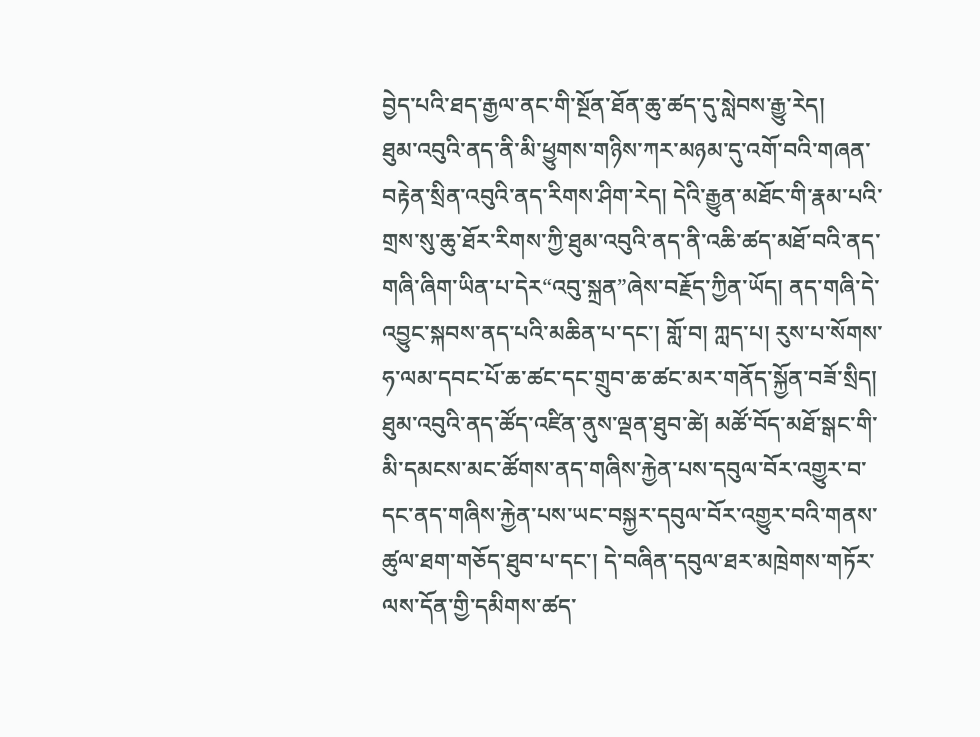བྱེད་པའི་ཐད་རྒྱལ་ནང་གི་སྔོན་ཐོན་ཆུ་ཚད་དུ་སླེབས་རྒྱུ་རེད།
ཐུམ་འབུའི་ནད་ནི་མི་ཕྱུགས་གཉིས་ཀར་མཉམ་དུ་འགོ་བའི་གཞན་བརྟེན་སྲིན་འབུའི་ནད་རིགས་ཤིག་རེད། དེའི་རྒྱུན་མཐོང་གི་རྣམ་པའི་གྲས་སུ་ཆུ་ཐོར་རིགས་ཀྱི་ཐུམ་འབུའི་ནད་ནི་འཆི་ཚད་མཐོ་བའི་ནད་གཞི་ཞིག་ཡིན་པ་དེར“འབུ་སྐྲན”ཞེས་བརྗོད་ཀྱིན་ཡོད། ནད་གཞི་དེ་འབྱུང་སྐབས་ནད་པའི་མཆིན་པ་དང་། གློ་བ། ཀླད་པ། རུས་པ་སོགས་ཧ་ལམ་དབང་པོ་ཆ་ཚང་དང་གྲུབ་ཆ་ཚང་མར་གནོད་སྐྱོན་བཟོ་སྲིད། ཐུམ་འབུའི་ནད་ཚོད་འཛིན་ནུས་ལྡན་ཐུབ་ཚེ། མཚོ་བོད་མཐོ་སྒང་གི་མི་དམངས་མང་ཚོགས་ནད་གཞིས་རྐྱེན་པས་དབུལ་བོར་འགྱུར་བ་དང་ནད་གཞིས་རྐྱེན་པས་ཡང་བསྐྱར་དབུལ་བོར་འགྱུར་བའི་གནས་ཚུལ་ཐག་གཅོད་ཐུབ་པ་དང་། དེ་བཞིན་དབུལ་ཐར་མཁྲེགས་གཏོར་ལས་དོན་གྱི་དམིགས་ཚད་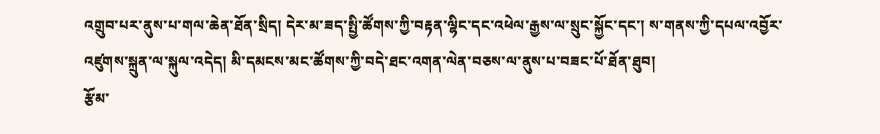འགྲུབ་པར་ནུས་པ་གལ་ཆེན་ཐོན་སྲིད། དེར་མ་ཟད་སྤྱི་ཚོགས་ཀྱི་བརྟན་ལྷིང་དང་འཕེལ་རྒྱས་ལ་སྲུང་སྐྱོང་དང་། ས་གནས་ཀྱི་དཔལ་འབྱོར་འཛུགས་སྐྲུན་ལ་སྐུལ་འདེད། མི་དམངས་མང་ཚོགས་ཀྱི་བདེ་ཐང་འགན་ལེན་བཅས་ལ་ནུས་པ་བཟང་པོ་ཐོན་ཐུབ།
རྩོམ་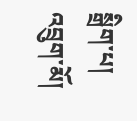སྒྲིག་པ། འབྲུག་མོ།